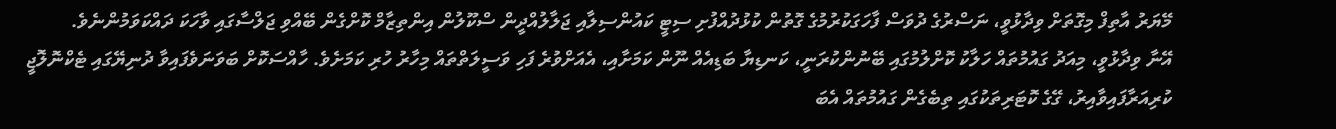މޭޔަރު އާތިފް މިގޮތަށް ވިދާޅުވީ، ނަސްރުގެ ދުވަސް ފާހަގަކުރުމުގެ ގޮތުން ކުޅުދުއްފުށި ސިޓީ ކައުންސިލާއި ޖަލާލުއްދީން ސްކޫލުން އިންތިޒާމް ކޮށްގެން ބޭއްވި ޖަލްސާގައި ވާހަކަ ދައްކަވަމުންނެވެ.
އޭނާ ވިދާޅުވީ، މިއަދު ގައުމުތައް ހަލާކު ކޮށްލުމުގައި ބޭނުންކުރަނީ، ކަނޑިޔާ ބަޑިއެއް ނޫން ކަމަށާއި، އެއަށްވުރެ ފަހި ވަސީލަތްތައް މިހާރު ހުރި ކަމަށެވެ. ހާއްސަކޮށް ބަވަނަވެފައިވާ ދުނިޔޭގައި ޓެކްނޮލޮޖީ ކުރިއަރާފައިވާއިރު، ގޭގެ ކޮޓަރިތަކުގައި ތިބެގެން ގައުމުތައް އެބަ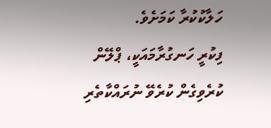ހަލާކުކުރާ ކަމަށެވެ.
ފިކުރީ ހަނގުރާމައަކީ، ޕްލޭން ކުރެވިގެން ކުރެވޭ ނުރައްކާތެރި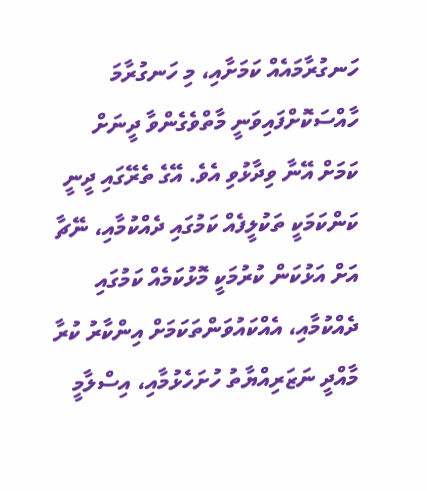ހަނގުރާމައެއް ކަމަށާއި، މި ހަނގުރާމަ ހާއްސަކޮށްފައިވަނީ މާތްވެގެންވާ ދީނަށް ކަމަށް އޭނާ ވިދާޅުވި އެވެ. އޭގެ ތެރޭގައި ދީނީ ކަންކަމަކީ ތަކުލީފެއް ކަމުގައި ދެއްކުމާއި، ނޭޗާ އަށް އަޅުކަން ކުރުމަކީ މޮޅުކަމެއް ކަމުގައި ދެއްކުމާއި، އެއްކައުވަންތަކަމަށް އިންކާރު ކުރާ މާއްދީ ނަޒަރިއްޔާތު ހުށަހެޅުމާއި، އިސްލާމީ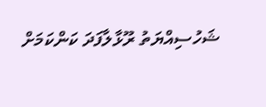ޝަހުސިއްޔަތު ރޫޅާލާފަދަ ކަންކަމަށް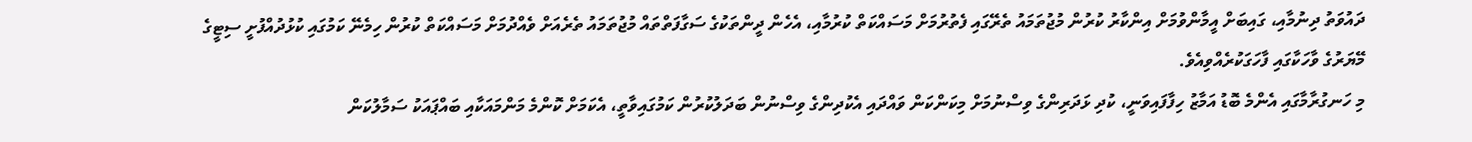ދައުވަތު ދިނުމާއި، ގައިބަށް އީމާންވުމަށް އިންކާރު ކުރުން މުޖުތަމައު ތެރޭގައި ފެތުރުމަށް މަސައްކަތް ކުރުމާއި، އެހެން ދީންތަކުގެ ސަގާފަތްތައް މުޖުތަމައު ތެރެއަށް ވެއްދުމަށް މަސައްކަތް ކުރުން ހިމެނޭ ކަމުގައި ކުޅުދުއްފުށީ ސިޓީގެ މޭޔަރުގެ ވާހަކާގައި ފާހަގަކުރެއްވިއެވެ.
މި ހަނގުރާމާގައި އެންމެ ބޮޑު އަމާޒު ހިފާފައިވަނީ، ކުދި ޅަދަރިންގެ ވިސްނުމަށް މިކަންކަން ވައްދައި އެކުދިންގެ ވިސްނުން ބަދަލުކުރުން ކަމުގައިވާތީ، އެކަމަށް ކޮންމެ މަންމައަކާއި ބައްޕައަކު ސަމާލުކަން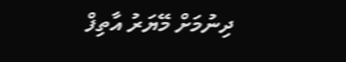ދިނުމަށް މޭޔަރު އާތިފް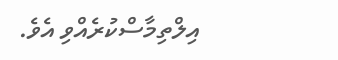އިލްތިމާސްކުރެއްވި އެވެ.